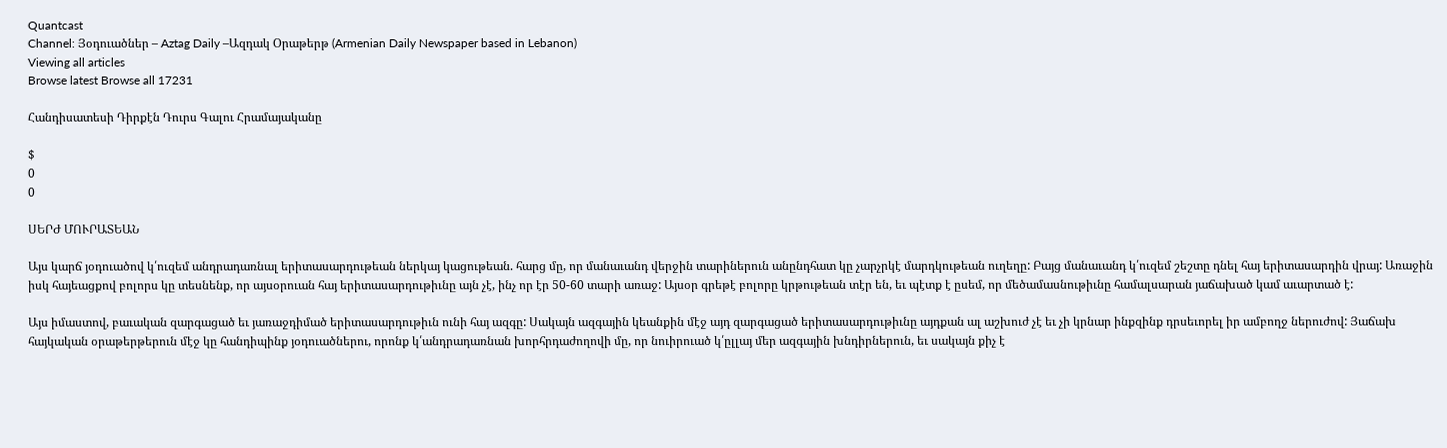Quantcast
Channel: Յօդուածներ – Aztag Daily –Ազդակ Օրաթերթ (Armenian Daily Newspaper based in Lebanon)
Viewing all articles
Browse latest Browse all 17231

Հանդիսատեսի Դիրքէն Դուրս Գալու Հրամայականը

$
0
0

ՍԵՐԺ ՄՈՒՐԱՏԵԱՆ

Այս կարճ յօդուածով կ՛ուզեմ անդրադառնալ երիտասարդութեան ներկայ կացութեան. հարց մը, որ մանաւանդ վերջին տարիներուն անընդհատ կը չարչրկէ մարդկութեան ուղեղը: Բայց մանաւանդ կ՛ուզեմ շեշտը դնել հայ երիտասարդին վրայ: Առաջին իսկ հայեացքով բոլորս կը տեսնենք, որ այսօրուան հայ երիտասարդութիւնը այն չէ, ինչ որ էր 50-60 տարի առաջ: Այսօր գրեթէ բոլորը կրթութեան տէր են, եւ պէտք է ըսեմ, որ մեծամասնութիւնը համալսարան յաճախած կամ աւարտած է:

Այս իմաստով, բաւական զարգացած եւ յառաջդիմած երիտասարդութիւն ունի հայ ազգը: Սակայն ազգային կեանքին մէջ այդ զարգացած երիտասարդութիւնը այդքան ալ աշխուժ չէ եւ չի կրնար ինքզինք դրսեւորել իր ամբողջ ներուժով: Յաճախ հայկական օրաթերթերուն մէջ կը հանդիպինք յօդուածներու, որոնք կ՛անդրադառնան խորհրդաժողովի մը, որ նուիրուած կ՛ըլլայ մեր ազգային խնդիրներուն, եւ սակայն քիչ է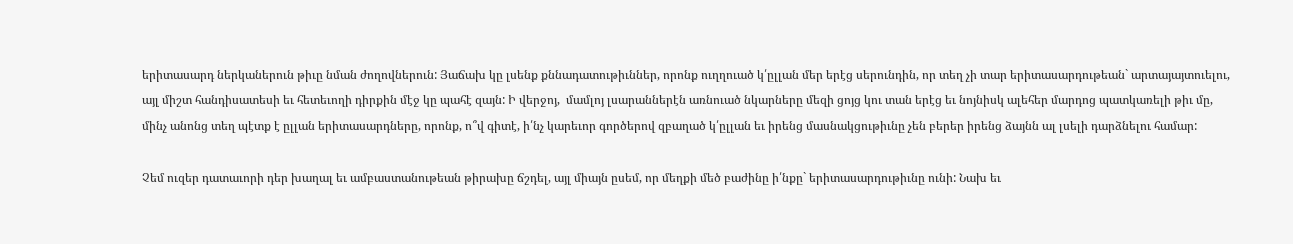երիտասարդ ներկաներուն թիւը նման ժողովներուն: Յաճախ կը լսենք քննադատութիւններ, որոնք ուղղուած կ՛ըլլան մեր երէց սերունդին, որ տեղ չի տար երիտասարդութեան` արտայայտուելու, այլ միշտ հանդիսատեսի եւ հետեւողի դիրքին մէջ կը պահէ զայն: Ի վերջոյ,  մամլոյ լսարաններէն առնուած նկարները մեզի ցոյց կու տան երէց եւ նոյնիսկ ալեհեր մարդոց պատկառելի թիւ մը, մինչ անոնց տեղ պէտք է ըլլան երիտասարդները, որոնք, ո՞վ գիտէ, ի՛նչ կարեւոր գործերով զբաղած կ՛ըլլան եւ իրենց մասնակցութիւնը չեն բերեր իրենց ձայնն ալ լսելի դարձնելու համար:

Չեմ ուզեր դատաւորի դեր խաղալ եւ ամբաստանութեան թիրախը ճշդել, այլ միայն ըսեմ, որ մեղքի մեծ բաժինը ի՛նքը` երիտասարդութիւնը ունի: Նախ եւ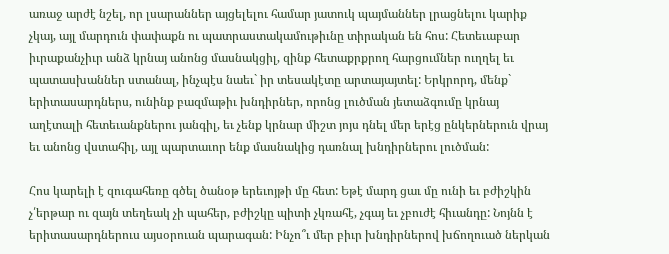առաջ արժէ նշել, որ լսարաններ այցելելու համար յատուկ պայմաններ լրացնելու կարիք չկայ, այլ մարդուն փափաքն ու պատրաստակամութիւնը տիրական են հոս: Հետեւաբար իւրաքանչիւր անձ կրնայ անոնց մասնակցիլ, զինք հետաքրքրող հարցումներ ուղղել եւ պատասխաններ ստանալ, ինչպէս նաեւ` իր տեսակէտը արտայայտել: Երկրորդ, մենք` երիտասարդներս, ունինք բազմաթիւ խնդիրներ, որոնց լուծման յետաձգումը կրնայ աղէտալի հետեւանքներու յանգիլ, եւ չենք կրնար միշտ յոյս դնել մեր երէց ընկերներուն վրայ եւ անոնց վստահիլ, այլ պարտաւոր ենք մասնակից դառնալ խնդիրներու լուծման:

Հոս կարելի է զուգահեռը գծել ծանօթ երեւոյթի մը հետ: Եթէ մարդ ցաւ մը ունի եւ բժիշկին չ՛երթար ու զայն տեղեակ չի պահեր, բժիշկը պիտի չկռահէ, չգայ եւ չբուժէ հիւանդը: Նոյնն է երիտասարդներուս այսօրուան պարագան: Ինչո՞ւ մեր բիւր խնդիրներով խճողուած ներկան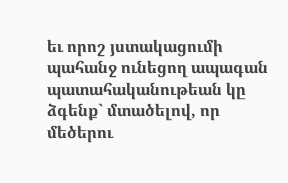եւ որոշ յստակացումի պահանջ ունեցող ապագան պատահականութեան կը ձգենք` մտածելով, որ մեծերու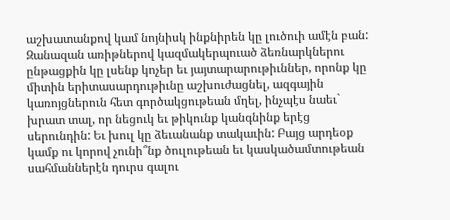աշխատանքով կամ նոյնիսկ ինքնիրեն կը լուծուի ամէն բան: Զանազան առիթներով կազմակերպուած ձեռնարկներու ընթացքին կը լսենք կոչեր եւ յայտարարութիւններ, որոնք կը միտին երիտասարդութիւնը աշխուժացնել, ազգային կառոյցներուն հետ գործակցութեան մղել, ինչպէս նաեւ` խրատ տալ, որ նեցուկ եւ թիկունք կանգնինք երէց սերունդին: Եւ խուլ կը ձեւանանք տակաւին: Բայց արդեօք կամք ու կորով չունի՞նք ծուլութեան եւ կասկածամտութեան սահմաններէն դուրս գալու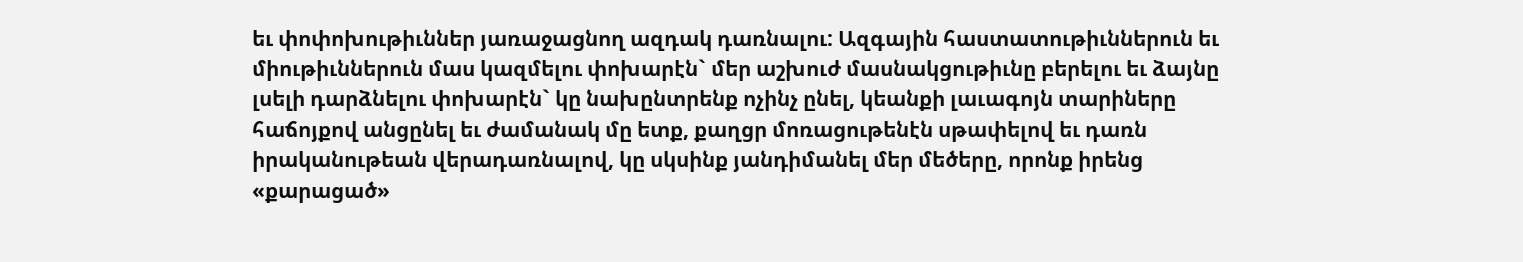եւ փոփոխութիւններ յառաջացնող ազդակ դառնալու: Ազգային հաստատութիւններուն եւ միութիւններուն մաս կազմելու փոխարէն` մեր աշխուժ մասնակցութիւնը բերելու եւ ձայնը լսելի դարձնելու փոխարէն` կը նախընտրենք ոչինչ ընել, կեանքի լաւագոյն տարիները հաճոյքով անցընել եւ ժամանակ մը ետք, քաղցր մոռացութենէն սթափելով եւ դառն իրականութեան վերադառնալով, կը սկսինք յանդիմանել մեր մեծերը, որոնք իրենց «քարացած»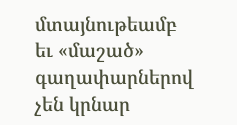մտայնութեամբ եւ «մաշած» գաղափարներով չեն կրնար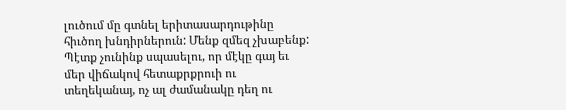լուծում մը գտնել երիտասարդութինը հիւծող խնդիրներուն: Մենք զմեզ չխաբենք: Պէտք չունինք սպասելու, որ մէկը գայ եւ մեր վիճակով հետաքրքրուի ու տեղեկանայ, ոչ ալ ժամանակը դեղ ու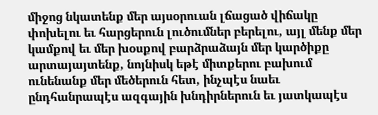միջոց նկատենք մեր այսօրուան լճացած վիճակը փոխելու եւ հարցերուն լուծումներ բերելու, այլ մենք մեր կամքով եւ մեր խօսքով բարձրաձայն մեր կարծիքը արտայայտենք, նոյնիսկ եթէ միտքերու բախում ունենանք մեր մեծերուն հետ, ինչպէս նաեւ ընդհանրապէս ազգային խնդիրներուն եւ յատկապէս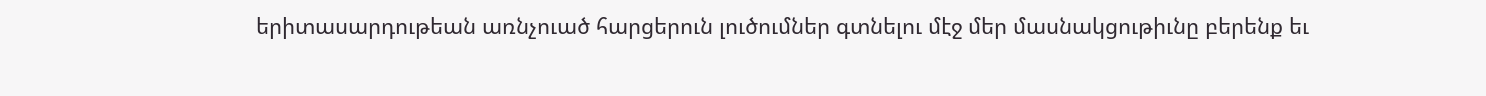երիտասարդութեան առնչուած հարցերուն լուծումներ գտնելու մէջ մեր մասնակցութիւնը բերենք եւ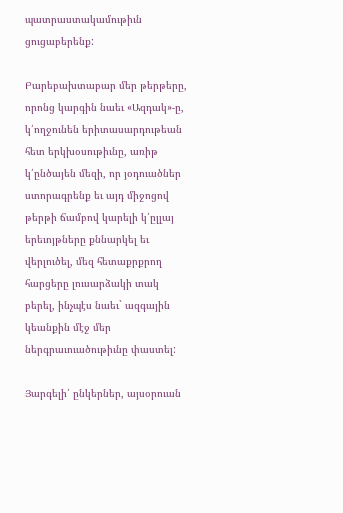պատրաստակամութիւն ցուցաբերենք:

Բարեբախտաբար մեր թերթերը, որոնց կարգին նաեւ «Ազդակ»-ը, կ՛ողջունեն երիտասարդութեան հետ երկխօսութիւնը, առիթ կ՛ընծայեն մեզի, որ յօդուածներ ստորագրենք եւ այդ միջոցով թերթի ճամբով կարելի կ՛ըլլայ երեւոյթները քննարկել եւ վերլուծել, մեզ հետաքրքրող հարցերը լուսարձակի տակ բերել, ինչպէս նաեւ` ազգային կեանքին մէջ մեր ներգրաւուածութիւնը փաստել:

Յարգելի՛ ընկերներ, այսօրուան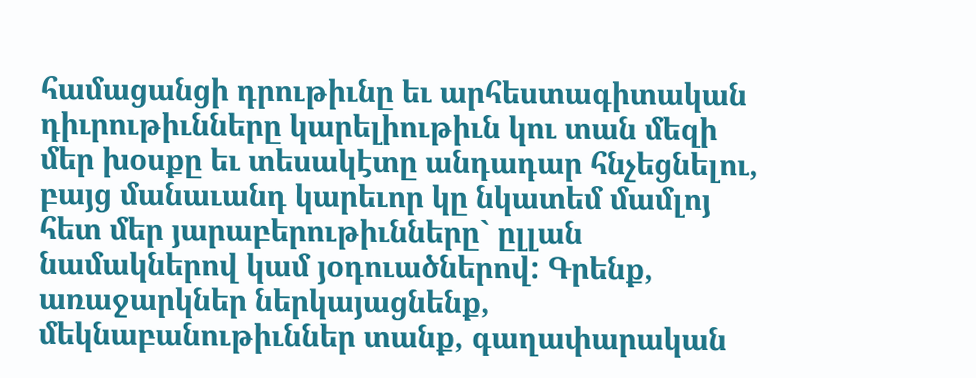համացանցի դրութիւնը եւ արհեստագիտական դիւրութիւնները կարելիութիւն կու տան մեզի մեր խօսքը եւ տեսակէտը անդադար հնչեցնելու, բայց մանաւանդ կարեւոր կը նկատեմ մամլոյ հետ մեր յարաբերութիւնները` ըլլան նամակներով կամ յօդուածներով: Գրենք, առաջարկներ ներկայացնենք, մեկնաբանութիւններ տանք, գաղափարական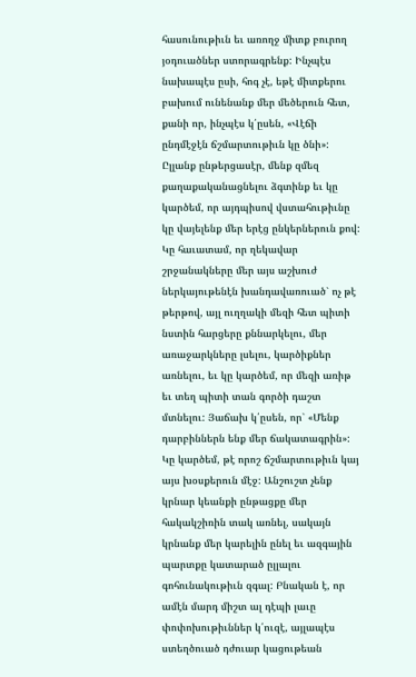հասունութիւն եւ առողջ միտք բուրող յօդուածներ ստորագրենք: Ինչպէս նախապէս ըսի, հոգ չէ, եթէ միտքերու բախում ունենանք մեր մեծերուն հետ, քանի որ, ինչպէս կ՛ըսեն, «Վէճի ընդմէջէն ճշմարտութիւն կը ծնի»: Ըլլանք ընթերցասէր, մենք զմեզ քաղաքականացնելու ձգտինք եւ կը կարծեմ, որ այդպիսով վստահութիւնը կը վայելենք մեր երէց ընկերներուն քով: Կը հաւատամ, որ ղեկավար շրջանակները մեր այս աշխուժ ներկայութենէն խանդավառուած` ոչ թէ թերթով, այլ ուղղակի մեզի հետ պիտի նստին հարցերը քննարկելու, մեր առաջարկները լսելու, կարծիքներ առնելու, եւ կը կարծեմ, որ մեզի առիթ եւ տեղ պիտի տան գործի դաշտ մտնելու: Յաճախ կ՛ըսեն, որ` «Մենք դարբիններն ենք մեր ճակատագրին»: Կը կարծեմ, թէ որոշ ճշմարտութիւն կայ այս խօսքերուն մէջ: Անշուշտ չենք կրնար կեանքի ընթացքը մեր հակակշիռին տակ առնել, սակայն կրնանք մեր կարելին ընել եւ ազգային պարտքը կատարած ըլլալու գոհունակութիւն զգալ: Բնական է, որ ամէն մարդ միշտ ալ դէպի լաւը փոփոխութիւններ կ՛ուզէ, այլապէս ստեղծուած դժուար կացութեան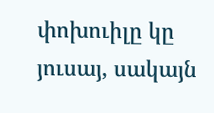փոխուիլը կը յուսայ, սակայն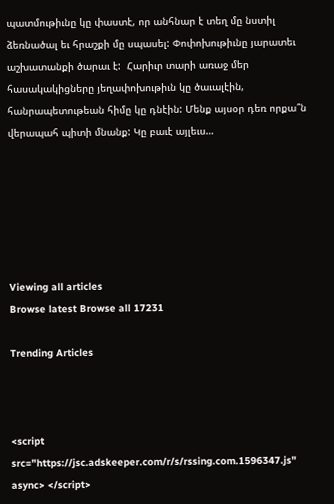պատմութիւնը կը փաստէ, որ անհնար է տեղ մը նստիլ ձեռնածալ եւ հրաշքի մը սպասել: Փոփոխութիւնը յարատեւ աշխատանքի ծարաւ է:  Հարիւր տարի առաջ մեր հասակակիցները յեղափոխութիւն կը ծաւալէին, հանրապետութեան հիմը կը դնէին: Մենք այսօր դեռ որքա՞ն վերապահ պիտի մնանք: Կը բաւէ այլեւս…






Viewing all articles
Browse latest Browse all 17231

Trending Articles



<script src="https://jsc.adskeeper.com/r/s/rssing.com.1596347.js" async> </script>